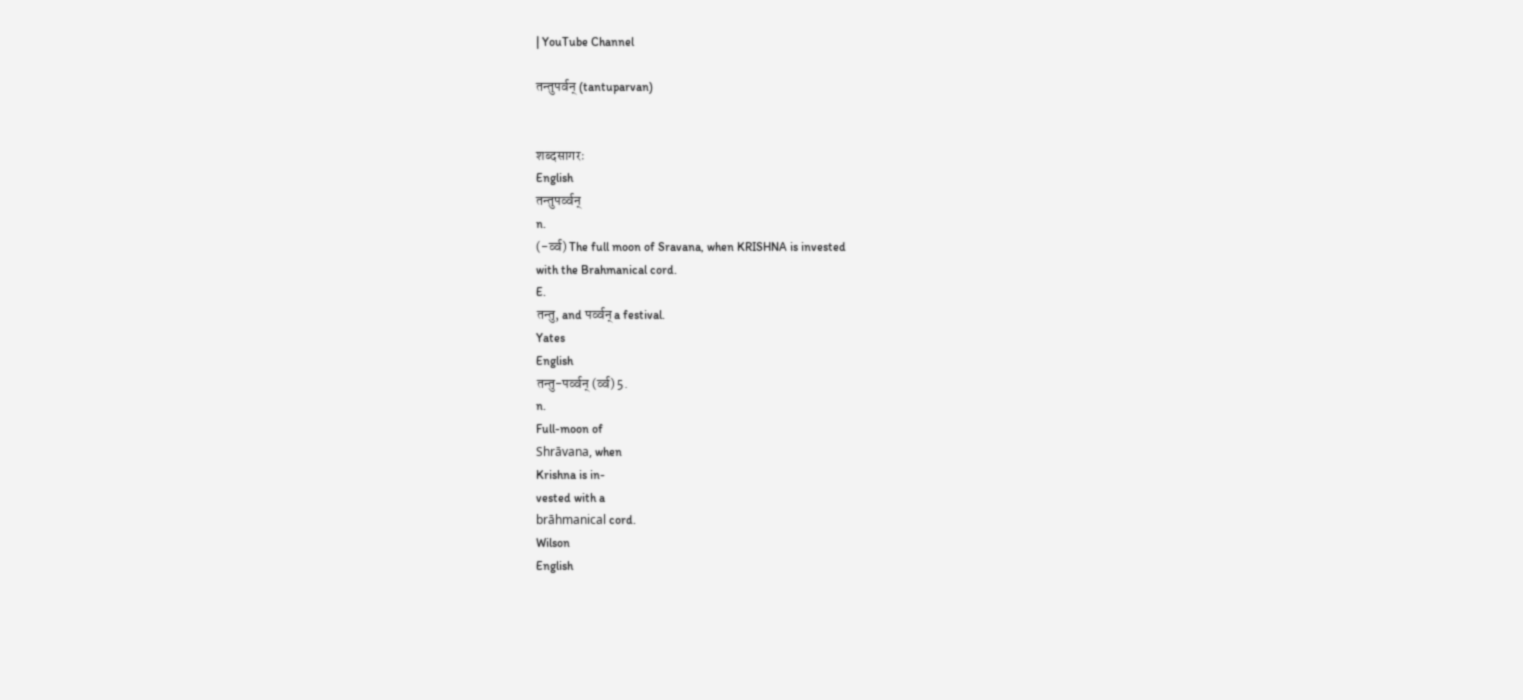| YouTube Channel

तन्तुपर्वन् (tantuparvan)


शब्दसागरः
English
तन्तुपर्व्वन्
n.
(-र्व्व) The full moon of Sravana, when KRISHNA is invested
with the Brahmanical cord.
E.
तन्तु, and पर्व्वन् a festival.
Yates
English
तन्तु-पर्व्वन् (र्व्व) 5.
n.
Full-moon of
Shrāvana, when
Krishna is in-
vested with a
brāhmanical cord.
Wilson
English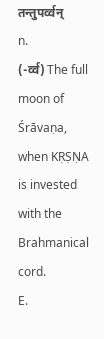तन्तुपर्व्वन्
n.
(-र्व्व) The full moon of Śrāvaṇa, when KṚṢṆA
is invested with the Brahmanical cord.
E.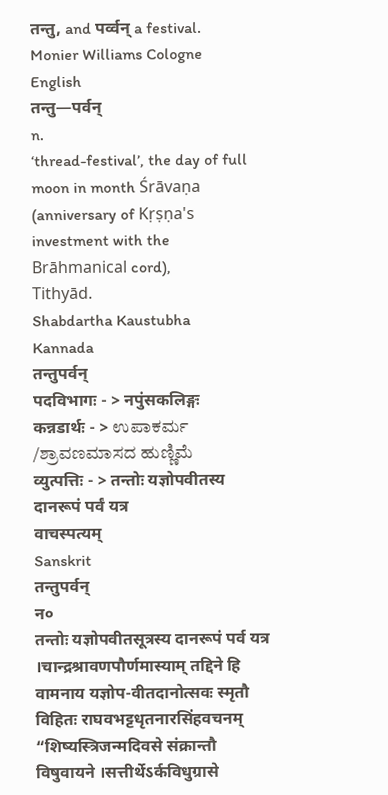तन्तु, and पर्व्वन् a festival.
Monier Williams Cologne
English
तन्तु—पर्वन्
n.
‘thread-festival’, the day of full moon in month Śrāvaṇa (anniversary of Kṛṣṇa's investment with the Brāhmanical cord),
Tithyād.
Shabdartha Kaustubha
Kannada
तन्तुपर्वन्
पदविभागः - > नपुंसकलिङ्गः
कन्नडार्थः - > ಉಪಾಕರ್ಮ /ಶ್ರಾವಣಮಾಸದ ಹುಣ್ಣಿಮೆ
व्युत्पत्तिः - > तन्तोः यज्ञोपवीतस्य दानरूपं पर्वं यत्र
वाचस्पत्यम्
Sanskrit
तन्तुपर्वन्
न०
तन्तोः यज्ञोपवीतसूत्रस्य दानरूपं पर्व यत्र ।चान्द्रश्रावणपौर्णमास्याम् तद्दिने हि वामनाय यज्ञोप-वीतदानोत्सवः स्मृतौ विहितः राघवभट्टधृतनारसिंहवचनम् “शिष्यस्त्रिजन्मदिवसे संक्रान्तौ विषुवायने ।सत्तीर्थेऽर्कविधुग्रासे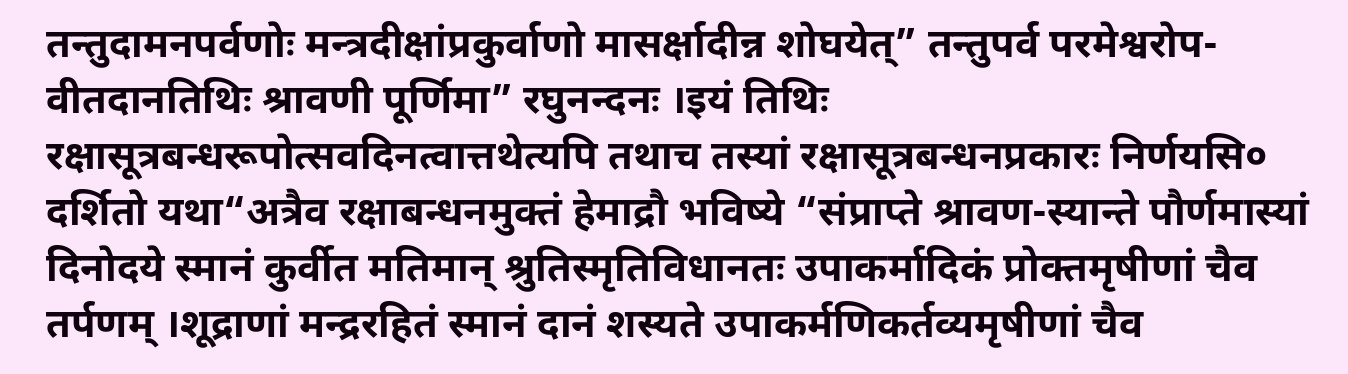तन्तुदामनपर्वणोः मन्त्रदीक्षांप्रकुर्वाणो मासर्क्षादीन्न शोघयेत्” तन्तुपर्व परमेश्वरोप-वीतदानतिथिः श्रावणी पूर्णिमा” रघुनन्दनः ।इयं तिथिः रक्षासूत्रबन्धरूपोत्सवदिनत्वात्तथेत्यपि तथाच तस्यां रक्षासूत्रबन्धनप्रकारः निर्णयसि० दर्शितो यथा“अत्रैव रक्षाबन्धनमुक्तं हेमाद्रौ भविष्ये “संप्राप्ते श्रावण-स्यान्ते पौर्णमास्यां दिनोदये स्मानं कुर्वीत मतिमान् श्रुतिस्मृतिविधानतः उपाकर्मादिकं प्रोक्तमृषीणां चैव तर्पणम् ।शूद्राणां मन्द्ररहितं स्मानं दानं शस्यते उपाकर्मणिकर्तव्यमृषीणां चैव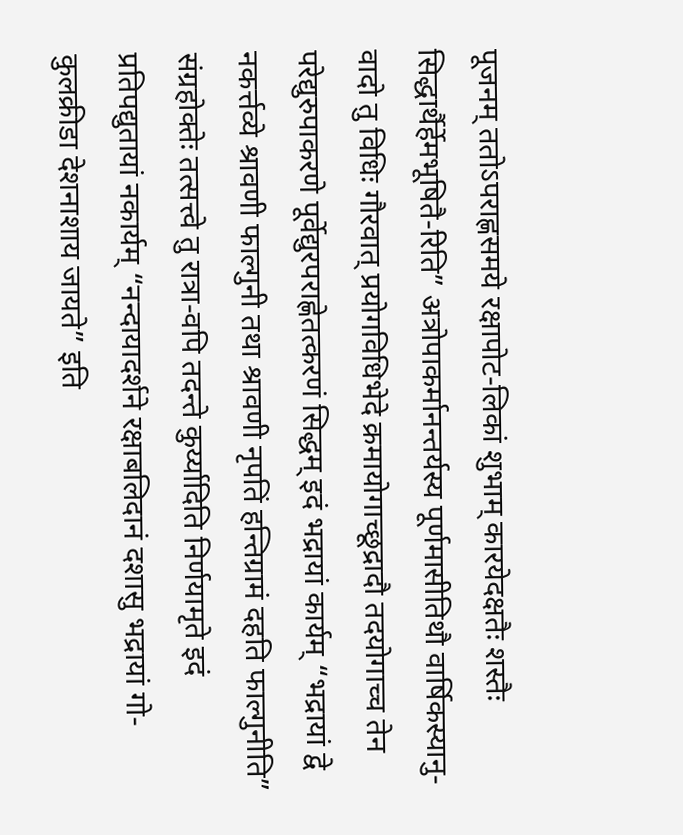पूजनम् ततोऽपराह्णसमये रक्षापोट-लिकां शुभाम् कारयेदक्षतैः शस्तैः सिद्धार्थैर्हेमभूषितै-रिति” अत्रोपाकर्मानन्तर्यस्य पूर्णमासीतिथौ वार्षिकस्यानु-वादो तु विधिः गौरवात् प्रयोगविधिभेदे क्रमायोगाच्छूद्रादौ तदयोगाच्च तेन परेद्युरुपाकरणे पूर्वेद्युरपराह्णेतत्करणं सिद्धम् इदं भद्रायां कार्यम् “भद्रायां द्वे नकर्त्तव्ये श्रावणी फाल्गुनी तथा श्रावणी नृपतिं हन्तिग्रामं दहति फाल्गुनीति” संग्रहोक्तेः तत्सत्त्वे तु रात्रा-वपि तदन्ते कुर्य्यादिति निर्णयामृते इदं प्रतिपद्युतायां नकार्यम् “नन्दायादर्शने रक्षाबलिदानं दशासु भद्रायां गो-कुलक्रीडा देशनाशाय जायते” इति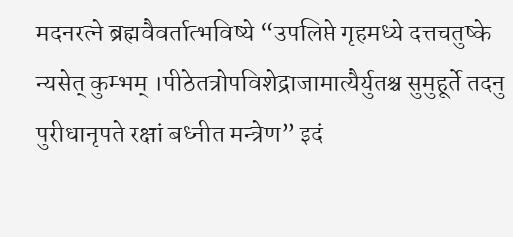मदनरत्ने ब्रह्मवैवर्तात्भविष्ये “उपलिप्ते गृहमध्ये दत्तचतुष्के न्यसेत् कुम्भम् ।पीठेतत्रोपविशेद्राजामात्यैर्युतश्च सुमुहूर्ते तदनु पुरीधानृपते रक्षां बध्नीत मन्त्रेण” इदं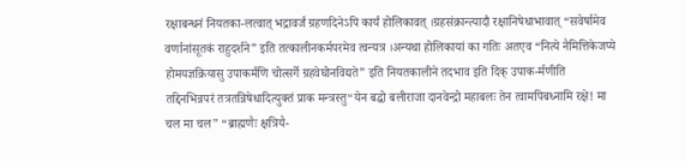रक्षाबन्धनं नियतका-लत्वात् भद्रावर्जं ग्रहणदिनेऽपि कार्यं होलिकावत् ।ग्रहसंक्रान्त्यादौ रक्षानिषेधाभावात् “सवेर्षामेव वर्णानांसूतकं राहुदर्शने” इति तत्कालीनकर्मपरमेव त्वन्यत्र ।अन्यथा होलिकायां का गतिः अतएव “नित्ये नैमित्तिकेजप्ये होमयज्ञक्रियासु उपाकर्मणि चोत्सर्गे ग्रहवेघोनविद्यते” इति नियतकालीने तदभाव इति दिक् उपाक-र्मणीति तद्दिनभिन्नपरं तत्रतन्निषेधादित्युक्तं प्राक मन्त्रस्तु“येन बद्धो बलीराजा दानवेन्द्रो महाबलः तेन त्वामपिबध्नामि रक्षे! मा चल मा चल” “ब्राह्मणैः क्षत्रियै-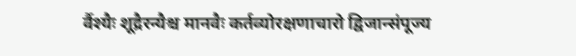र्वैश्यैः शूद्रैरन्यैश्च मानवैः कर्तव्योरक्षणाचारो द्विजान्संपूज्य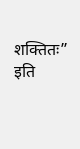शक्तितः” इति